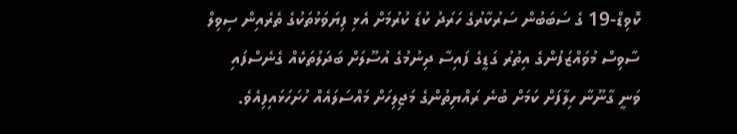ކޮވިޑް-19 ގެ ސަބަބުން ސަރުކާރުގެ ހަރަދު ކުޑަ ކުރުމަށް އެޅި ފިޔަވަޅުތަކުގެ ތެރެއިން ސިވިލް ސާވިސް މުވައްޒަފުންގެ އިތުރު ގަޑީގެ ފައިސާ ދިނުމުގެ އުސޫލަށް ބަދަލުތަކެއް ގެނެސްފައި ވަނީ ގާނޫނާ ހިލާފަށް ކަމަށް ބުނެ ރައްޔިތުންގެ މަޖިލިހަށް މައްސަލައެއް ހުށަހަޅައިފިއެވެ.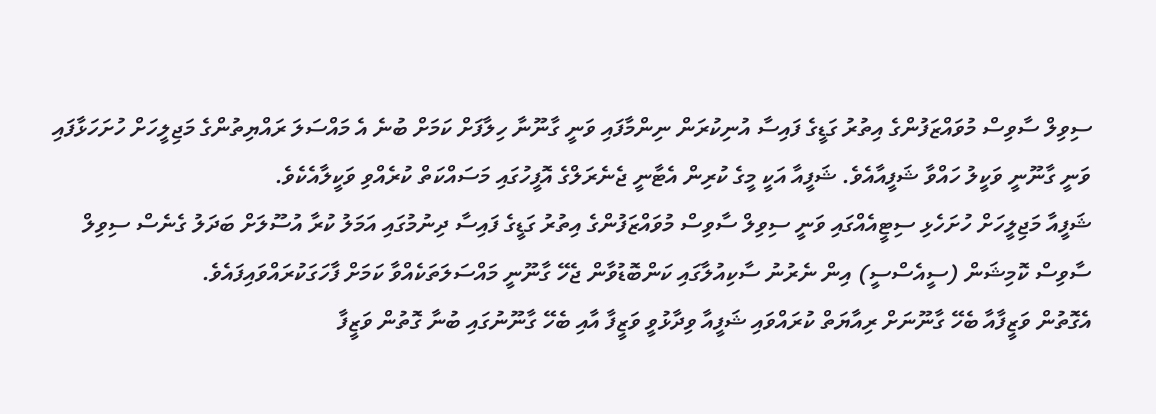ސިވިލް ސާވިސް މުވައްޒަފުންގެ އިތުރު ގަޑީގެ ފައިސާ އުނިކުރަން ނިންމާފައި ވަނީ ގާނޫނާ ހިލާފަށް ކަމަށް ބުނެ އެ މައްސަލަ ރައްޔިތުންގެ މަޖިލީހަށް ހުށަހަޅާފައި ވަނީ ގާނޫނީ ވަކީލު ހައްވާ ޝަފީއާއެވެ. ޝަފީއާ އަކީ މީގެ ކުރިން އެޓާނީ ޖެނެރަލްގެ އޮފީހުގައި މަސައްކަތް ކުރެއްވި ވަކީލާއެކެވެ.
ޝަފީއާ މަޖިލީހަށް ހުށަހެޅި ސިޓީއެއްގައި ވަނީ ސިވިލް ސާވިސް މުވައްޒަފުންގެ އިތުރު ގަޑީގެ ފައިސާ ދިނުމުގައި އަމަލު ކުރާ އުސޫލަށް ބަދަލު ގެނެސް ސިވިލް ސާވިސް ކޮމިޝަން (ސީއެސްސީ) އިން ނެރުނު ސާކިއުލާގައި ކަންބޮޑުވާން ޖެހޭ ގާނޫނީ މައްސަލަތަކެއްވާ ކަމަށް ފާހަގަކުރައްވައިފައެވެ.
އެގޮތުން ވަޒީފާއާ ބެހޭ ގާނޫނަށް ރިއާޔަތް ކުރައްވައި ޝަފީއާ ވިދާޅުވީ ވަޒީފާ އާއި ބެހޭ ގާނޫނުގައި ބުނާ ގޮތުން ވަޒީފާ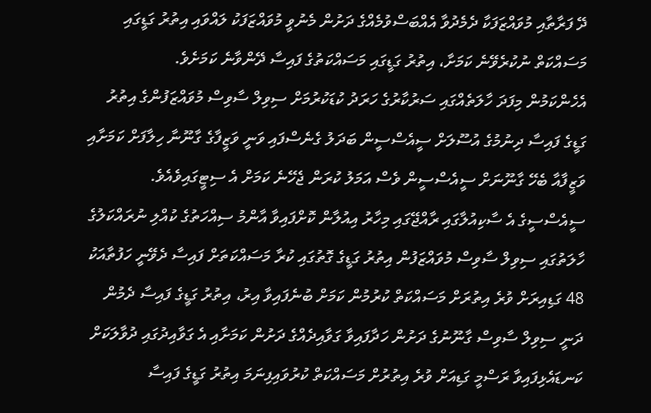ދޭ ފަރާތާއި މުވައްޒަފަކާ ދެމެދުވާ އެއްބަސްވުމެއްގެ ދަށުން މެނުވީ މުވައްޒަފަކު ލައްވައި އިތުރު ގަޑީގައި މަސައްކަތް ނުކުރެވޭނެ ކަމަށާ، އިތުރު ގަޑީގައި މަސައްކަތުގެ ފައިސާ ދޭންވާނެ ކަމަށެވެ.
އެހެންކަމުން މިފަދަ ހާލަތެއްގައި ސަރުކާރުގެ ހަރަދު ކުޑަކުރުމަށް ސިވިލް ސާވިސް މުވައްޒަފުންގެ އިތުރު ގަޑީގެ ފައިސާ ދިނުމުގެ އުސޫލަށް ސީއެސްސީން ބަދަލު ގެނެސްފައި ވަނީ ވަޒީފާގެ ގާނޫނާ ހިލާފަށް ކަމަށާއި ވަޒީފާއާ ބެހޭ ގާނޫނަށް ސީއެސްސީން ވެސް އަމަލު ކުރަން ޖެހޭނެ ކަމަށް އެ ސިޓީގައިވެއެވެ.
ސީއެސްސީގެ އެ ސާކިއުލާގައި ރާއްޖޭގައި މިހާރު އިއުލާން ކޮށްފައިވާ އާންމު ސިއްހަތުގެ ކުއްލި ނުރައްކަލުގެ ހާލަތުގައި ސިވިލް ސާވިސް މުވައްޒަފުން އިތުރު ގަޑީގެ ގޮތުގައި ކުރާ މަސައްކަތަށް ފައިސާ ދެވޭނީ ހަފުތާއަކު 48 ގަޑިއިރަށް ވުރެ އިތުރަށް މަސައްކަތް ކުރުމުން ކަމަށް ބުނެފައިވާ އިރު، އިތުރު ގަޑީގެ ފައިސާ ދެމުން ދަނީ ސިވިލް ސާވިސް ގާނޫނުގެ ދަށުން ހަދާފައިވާ ގަވާއިދެއްގެ ދަށުން ކަމަށާއި އެ ގަވާއިދުގައި ދުވާލަކަށް ކަނޑައެޅިފައިވާ ރަސްމީ ގަޑިއަށް ވުރެ އިތުރުށް މަސައްކަތް ކުރުވައިފިނަމަ އިތުރު ގަޑީގެ ފައިސާ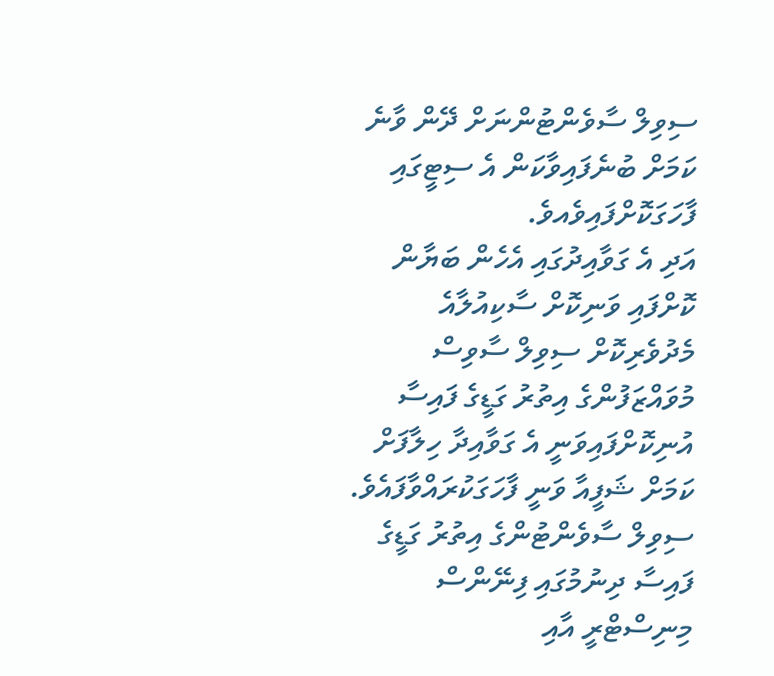ސިވިލް ސާވެންޓުންނަށް ދޭން ވާނެ ކަމަށް ބުނެފައިވާކަން އެ ސިޓީގައި ފާހަގަކޮށްފައިވެއވެ.
އަދި އެ ގަވާއިދުގައި އެހެން ބަޔާން ކޮށްފައި ވަނިކޮށް ސާކިއުލާއެ މެދުވެރިކޮށް ސިވިލް ސާވިސް މުވައްޒަފުންގެ އިތުރު ގަޑީގެ ފައިސާ އުނިކޮށްފައިވަނީ އެ ގަވާއިދާ ހިލާފަށް ކަމަށް ޝަފީއާ ވަނީ ފާހަގަކުރައްވާފައެވެ.
ސިވިލް ސާވެންޓުންގެ އިތުރު ގަޑީގެ ފައިސާ ދިނުމުގައި ފިނޭންސް މިނިސްޓްރީ އާއި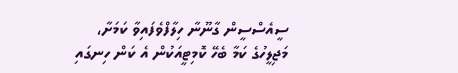ސީއެސްސީން ގާނޫނާ ހިލާފްވެފައިވާ ކަމަށާ، މަޖިލީހުގެ ކަމާ ބެހޭ ކޮމިޓީއަކުން އެ ކަން ހިނގައި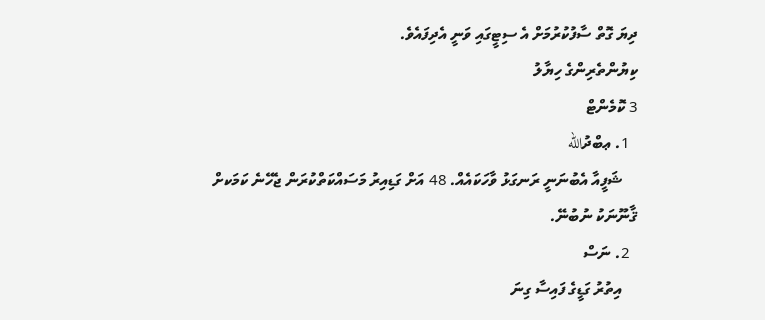ދިޔަ ގޮތް ސާފުކުރުމަށް އެ ސިޓީގައި ވަނީ އެދިފައެވެ.
ކިޔުންތެރިންގެ ހިޔާލު
3 ކޮމެންޓް
  1. ޢބްދުالله
    ޝަފީއާ އެބުނަނީ ރަނގަޅު ވާހަކައެއް. 48 އަށް ގަޑިއިރު މަސައްކަތްކުރަން ޖެހޭނެ ކަމަކށް ޤާނޫނަކު ނުބުނޭ.
  2. ނަސް
    އިތުރު ގަޑީގެ ފައިސާ ގިނަ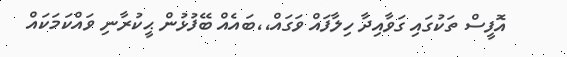އޮފީސް ތަކުގައި ގަވާއިދާ ހިލާފައް ވަގައް،،ބައެއް ބޭފުޅުން ޙީކުރާނި ވައްކަމަކައް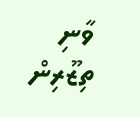ވާނި ތިޒޫރިން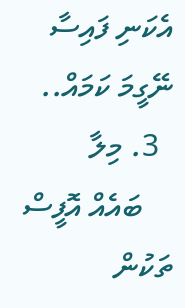އެކަނި ފައިސާ ނޭގީމަ ކަމައް..
  3. މިލާ
    ބައެއް އޮފީސް ތަކުން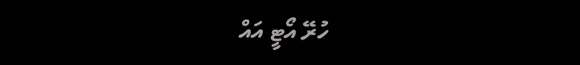ހުރޭ އޯޓީ އައް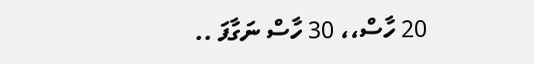20 ހާސް،، 30 ހާސް ނަގާފަ ..